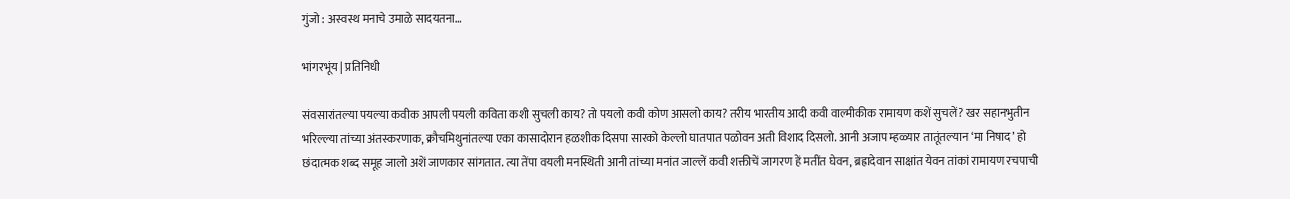गुंजो : अस्वस्थ मनाचे उमाळे सादयतना…

भांगरभूंय | प्रतिनिधी

संवसारांतल्या पयल्या कवीक आपली पयली कविता कशी सुचली काय? तो पयलो कवी कोण आसलो काय? तरीय भारतीय आदी कवी वाल्मीकीक रामायण कशें सुचलें? खर सहानभुतीन भरिल्ल्या तांच्या अंतस्करणाक, क्रौचमिथुनांतल्या एका कासादोरान हळशीक दिसपा सारको केल्लो घातपात पळोवन अती विशाद दिसलो. आनी अजाप म्हळ्यार तातूंतल्यान ‘मा निषाद’ हो छंदात्मक शब्द समूह जालो अशें जाणकार सांगतात. त्या तेंपा वयली मनस्थिती आनी तांच्या मनांत जाल्लें कवी शक्तीचें जागरण हें मतींत घेवन, ब्रह्रादेवान साक्षांत येवन तांकां रामायण रचपाची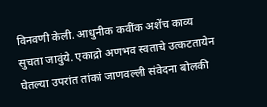विनवणी केली. आधुनीक कवींक अशेंच काव्य सुचता जावुंये. एकाद्रो अणभव स्वताचे उत्कटतायेन घेतल्या उपरांत तांकां जाणवल्ली संवेदना बोलकी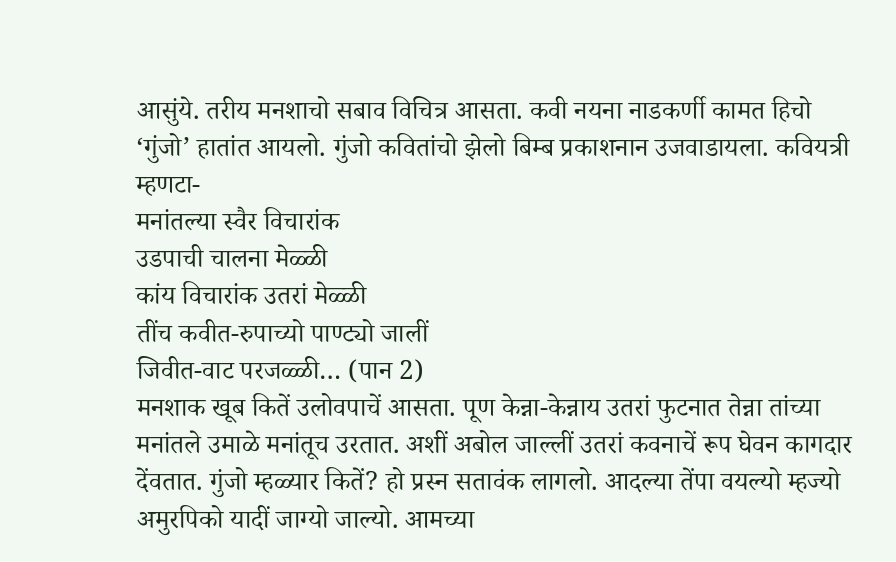आसुंये. तरीय मनशाचो सबाव विचित्र आसता. कवी नयना नाडकर्णी कामत हिचो ‘गुंजो’ हातांत आयलो. गुंजो कवितांचो झेलो बिम्ब प्रकाशनान उजवाडायला. कवियत्री म्हणटा-
मनांतल्या स्वैर विचारांक
उडपाची चालना मेळ्ळी
कांय विचारांक उतरां मेळ्ळी
तींच कवीत-रुपाच्यो पाण्ट्यो जालीं
जिवीत-वाट परजळ्ळी… (पान 2)
मनशाक खूब कितें उलोवपाचें आसता. पूण केन्ना-केन्नाय उतरां फुटनात तेन्ना तांच्या मनांतले उमाळे मनांतूच उरतात. अशीं अबोल जाल्लीं उतरां कवनाचें रूप घेवन कागदार देंवतात. गुंजो म्हळ्यार कितें? हो प्रस्न सतावंक लागलो. आदल्या तेंपा वयल्यो म्हज्यो अमुरपिको यादीं जाग्यो जाल्यो. आमच्या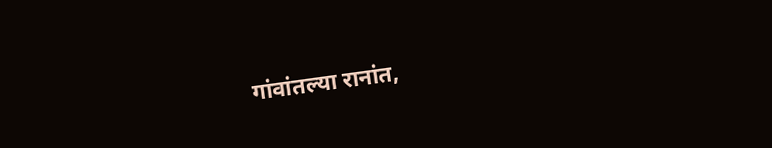गांवांतल्या रानांत,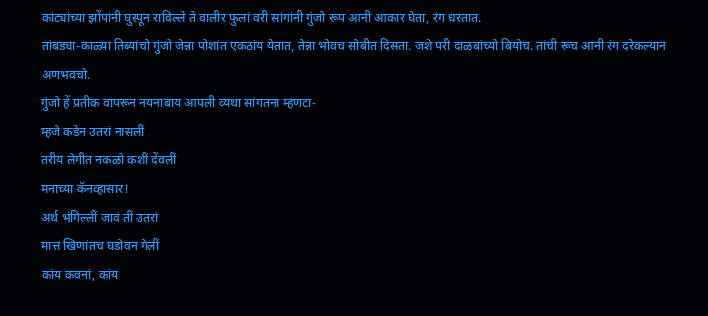कांट्यांच्या झोंपांनी घुस्पून राविल्ले ते वालीर फुलां वरी सांगांनी गुंजो रूप आनी आकार घेता, रंग धरतात.
तांबड्या-काळ्या तिब्यांचो गुंजो जेन्ना पोशांत एकठांय येतात, तेन्ना भोवच सोबीत दिसता. जशे परी दाळबांच्यो बियोच. तांची रूच आनी रंग दरेकल्यान अणभवचो.
गुंजो हें प्रतीक वापरून नयनाबाय आपली व्यथा सांगतना म्हणटा-
म्हजे कडेन उतरां नासलीं
तरीय लेगीत नकळो कशीं देंवलीं
मनाच्या कॅनव्हासार!
अर्थ भंगिल्लीं जावं तीं उतरां
मात्त खिणांतच घडोवन गेलीं
कांय कवनां, कांय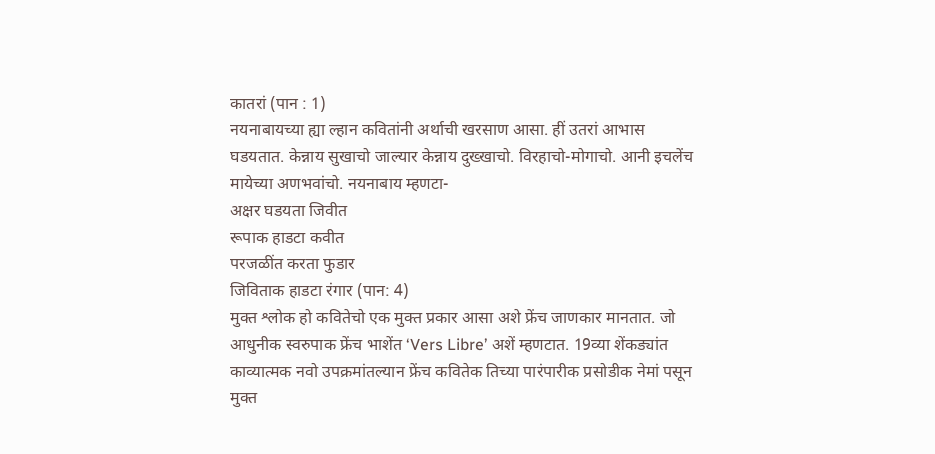कातरां (पान : 1)
नयनाबायच्या ह्या ल्हान कवितांनी अर्थाची खरसाण आसा. हीं उतरां आभास घडयतात. केन्नाय सुखाचो जाल्यार केन्नाय दुख्खाचो. विरहाचो-मोगाचो. आनी इचलेंच मायेच्या अणभवांचो. नयनाबाय म्हणटा-
अक्षर घडयता जिवीत
रूपाक हाडटा कवीत
परजळींत करता फुडार
जिविताक हाडटा रंगार (पान: 4)
मुक्त श्लोक हो कवितेचो एक मुक्त प्रकार आसा अशे फ्रेंच जाणकार मानतात. जो आधुनीक स्वरुपाक फ्रेंच भाशेंत ‘Vers Libre’ अशें म्हणटात. 19व्या शेंकड्यांत काव्यात्मक नवो उपक्रमांतल्यान फ्रेंच कवितेक तिच्या पारंपारीक प्रसोडीक नेमां पसून मुक्त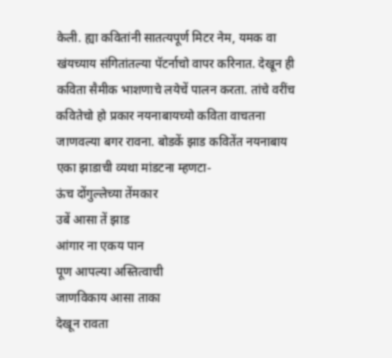केली. ह्या कवितांनी सातत्यपूर्ण मिटर नेम, यमक वा खंयच्याय संगितांतल्या पॅटर्नाचो वापर करिनात. देखून ही कविता सैमीक भाशणाचे लयेचें पालन करता. तांचे वरींच कवितेचो हो प्रकार नयनाबायच्यो कविता वाचतना जाणवल्या बगर रावना. बोडकें झाड कवितेंत नयनाबाय एका झाडाची व्यथा मांडटना म्हणटा-
ऊंच दोंगुल्लेच्या तेंमकार
उबें आसा तें झाड
आंगार ना एकय पान
पूण आपल्या अस्तित्वाची
जाणविकाय आसा ताका
देखून रावता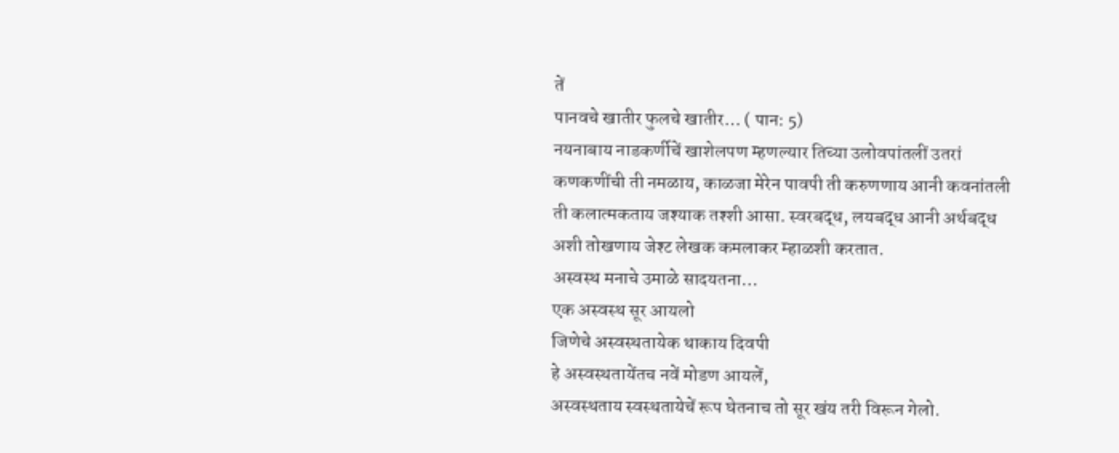तें
पानवचे खातीर फुलचे खातीर… ( पान: 5)
नयनाबाय नाडकर्णीचें खाशेलपण म्हणल्यार तिच्या उलोवपांतलीं उतरां कणकणींची ती नमळाय, काळजा मेरेन पावपी ती करुणणाय आनी कवनांतली ती कलात्मकताय जश्याक तश्शी आसा. स्वरबद्ध, लयबद्ध आनी अर्थबद्ध अशी तोखणाय जेश्ट लेखक कमलाकर म्हाळशी करतात.
अस्वस्थ मनाचे उमाळे सादयतना…
एक अस्वस्थ सूर आयलो
जिणेचे अस्वस्थतायेक थाकाय दिवपी
हे अस्वस्थतायेंतच नवें मोडण आयलें,
अस्वस्थताय स्वस्थतायेचें रूप घेतनाच तो सूर खंय तरी विरून गेलो.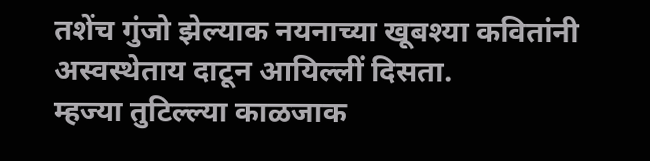तशेंच गुंजो झेल्याक नयनाच्या खूबश्या कवितांनी अस्वस्थेताय दाटून आयिल्लीं दिसता.
म्हज्या तुटिल्ल्या काळजाक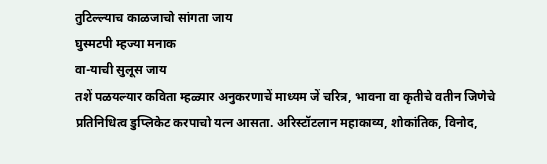तुटिल्ल्याच काळजाचो सांगता जाय
घुस्मटपी म्हज्या मनाक
वा-याची सुलूस जाय
तशें पळयल्यार कविता म्हळ्यार अनुकरणाचें माध्यम जें चरित्र, भावना वा कृतीचे वतीन जिणेचे प्रतिनिधित्व डुप्लिकेट करपाचो यत्न आसता. अरिस्टॉटलान महाकाव्य, शोकांतिक, विनोद,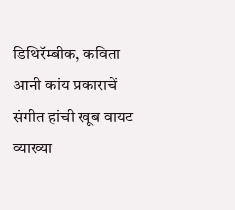डिथिरॅम्बीक, कविता आनी कांय प्रकाराचें संगीत हांची खूब वायट व्याख्या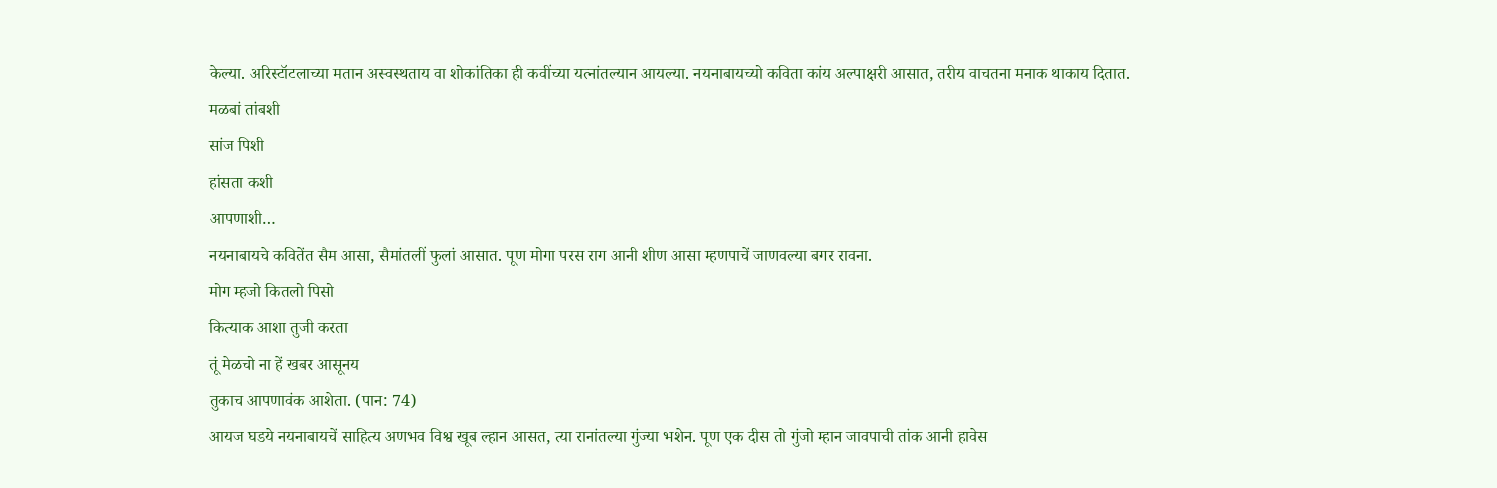केल्या. अरिस्टॉटलाच्या मतान अस्वस्थताय वा शोकांतिका ही कवींच्या यत्नांतल्यान आयल्या. नयनाबायच्यो कविता कांय अल्पाक्षरी आसात, तरीय वाचतना मनाक थाकाय दितात.
मळबां तांबशी
सांज पिशी
हांसता कशी
आपणाशी…
नयनाबायचे कवितेंत सैम आसा, सैमांतलीं फुलां आसात. पूण मोगा परस राग आनी शीण आसा म्हणपाचें जाणवल्या बगर रावना.
मोग म्हजो कितलो पिसो
कित्याक आशा तुजी करता
तूं मेळचो ना हें खबर आसूनय
तुकाच आपणावंक आशेता. (पान: 74)
आयज घडये नयनाबायचें साहित्य अणभव विश्व खूब ल्हान आसत, त्या रानांतल्या गुंज्या भशेन. पूण एक दीस तो गुंजो म्हान जावपाची तांक आनी हावेस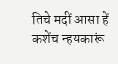तिचे मदीं आसा हें कशेंच न्हयकारूं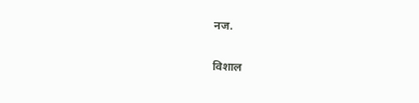नज.

विशाल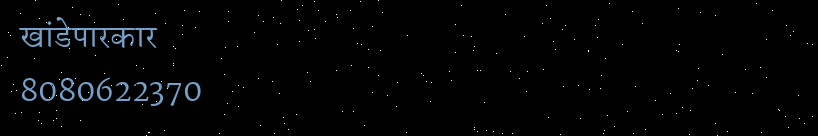खांडेपारकार
8080622370